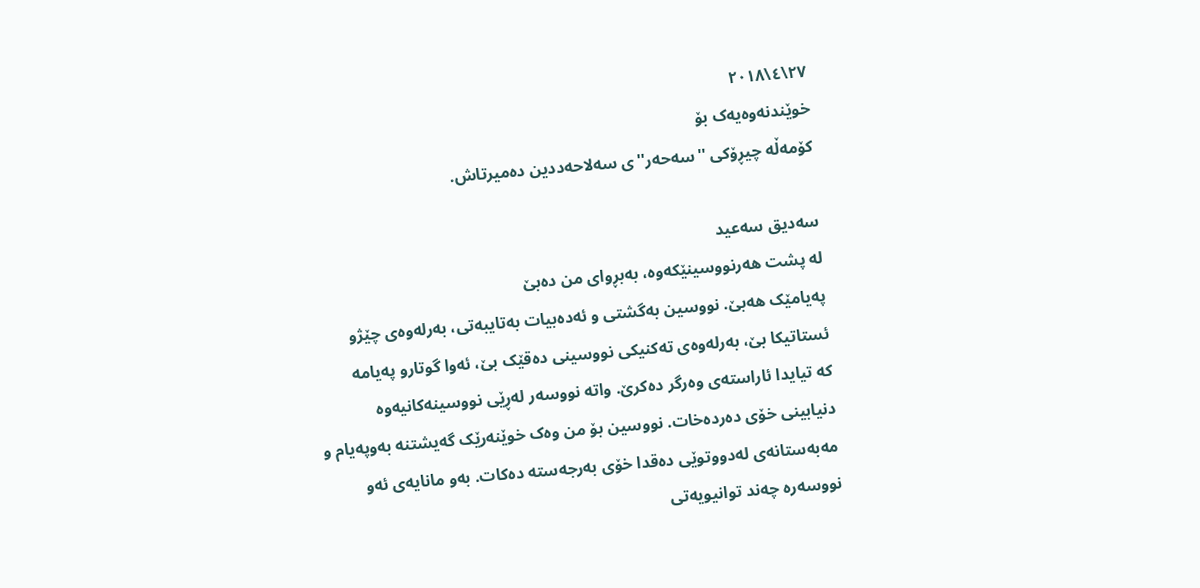٢٧\٤\٢٠١٨
خوێندنەوەیەک بۆ
کۆمەڵە چیڕۆکی ''سەحەر''ی سەلاحەددین دەمیرتاش.

سەدیق سەعید
لە پشت ھەرنووسینێکەوە، بەبڕوای من دەبێ
پەیامێک ھەبێ. نووسین بەگشتی و ئەدەبیات بەتایبەتی، بەرلەوەی چێژو
ئستاتیکا بێ، بەرلەوەی تەکنیکی نووسینی دەقێک بێ، ئەوا گوتارو پەیامە
کە تیایدا ئاراستەی وەرگر دەکرێ. واتە نووسەر لەڕێی نووسینەکانیەوە
دنیابینی خۆی دەردەخات. نووسین بۆ من وەک خوێنەرێک گەیشتنە بەوپەیام و
مەبەستانەی لەدووتوێی دەقدا خۆی بەرجەستە دەکات. بەو مانایەی ئەو
نووسەرە چەند توانیویەتی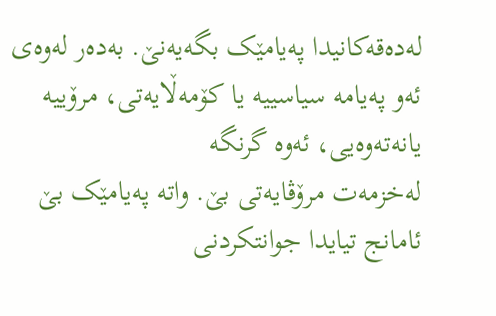لەدەقەکانیدا پەیامێک بگەیەنێ. بەدەر لەوەی
ئەو پەیامە سیاسییە یا کۆمەڵایەتی، مرۆییە یانەتەوەیی، ئەوە گرنگە
لەخزمەت مرۆڤایەتی بێ. واتە پەیامێک بێ ئامانج تیایدا جوانتکردنی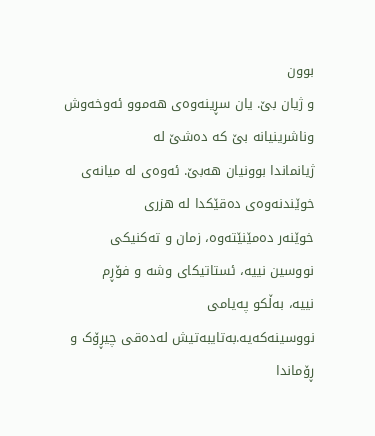بوون
و ژیان بێ. یان سڕینەوەی ھەموو ئەوخەوش وناشرینیانە بێ کە دەشێ لە
ژیانماندا بوونیان ھەبێ. ئەوەی لە میانەی خوێندنەوەی دەقێکدا لە ھزری
خوێنەر دەمێنێتەوە، زمان و تەکنیکی نووسین نییە، ئستاتیکای وشە و فۆڕم
نییە، بەڵکو پەیامی نووسینەکەیە.بەتایبەتیش لەدەقی چیڕۆک و ڕۆماندا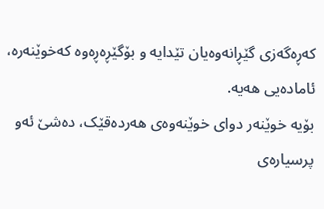کەڕەگەزی گێڕانەوەیان تێدایە و بۆگێڕەڕەوە کەخوێنەرە، ئامادەیی ھەیە.
بۆیە خوێنەر دوای خوێنەوەی ھەردەقێک، دەشێ ئەو پرسیارەی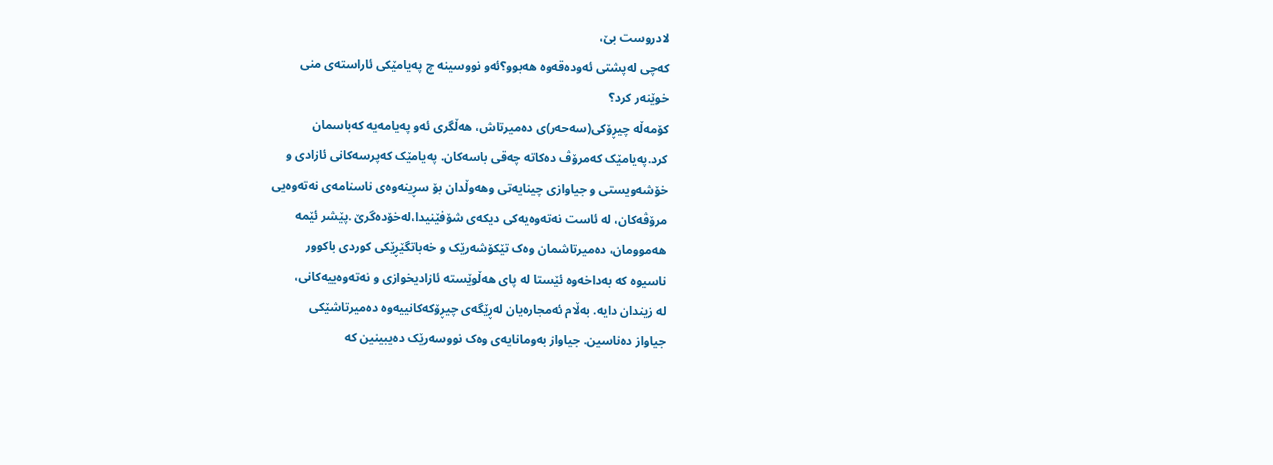لادروست بێ،
کەچی لەپشتی ئەودەقەوە ھەبوو؟ئەو نووسینە چ پەیامێکی ئاراستەی منی
خوێنەر کرد؟
کۆمەڵە چیڕۆکی(سەحەر)ی دەمیرتاش، ھەڵگری ئەو پەیامەیە کەباسمان
کرد.پەیامێک کەمرۆڤ دەکاتە چەقی باسەکان. پەیامێک کەپرسەکانی ئازادی و
خۆشەویستی و جیاوازی چینایەتی وھەوڵدان بۆ سڕینەوەی ناسنامەی نەتەوەیی
مرۆڤەکان، لە ئاست نەتەوەیەکی دیکەی شۆفێنیدا،لەخۆدەگرێ .پێشر ئێمە
ھەموومان، دەمیرتاشمان وەک تێکۆشەرێک و خەباتگێڕێکی کوردی باکوور
ناسیوە کە بەداخەوە ئێستا لە پای ھەڵوێستە ئازادیخوازی و نەتەوەییەکانی،
لە زیندان دایە. بەڵام ئەمجارەیان لەڕێگەی چیڕۆکەکانییەوە دەمیرتاشێکی
جیاواز دەناسین. جیاواز بەومانایەی وەک نووسەرێک دەیبینین کە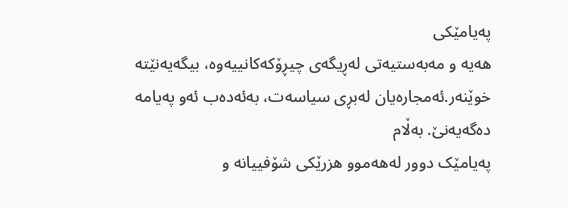پەیامێکی
ھەیە و مەبەستیەتی لەڕیگەی چیڕۆکەکانییەوە، بیگەیەنێتە
خوێنەر.ئەمجارەیان لەبڕی سیاسەت، بەئەدەب ئەو پەیامە دەگەیەنێ. بەڵام
پەیامێک دوور لەھەموو ھزرێکی شۆفییانە و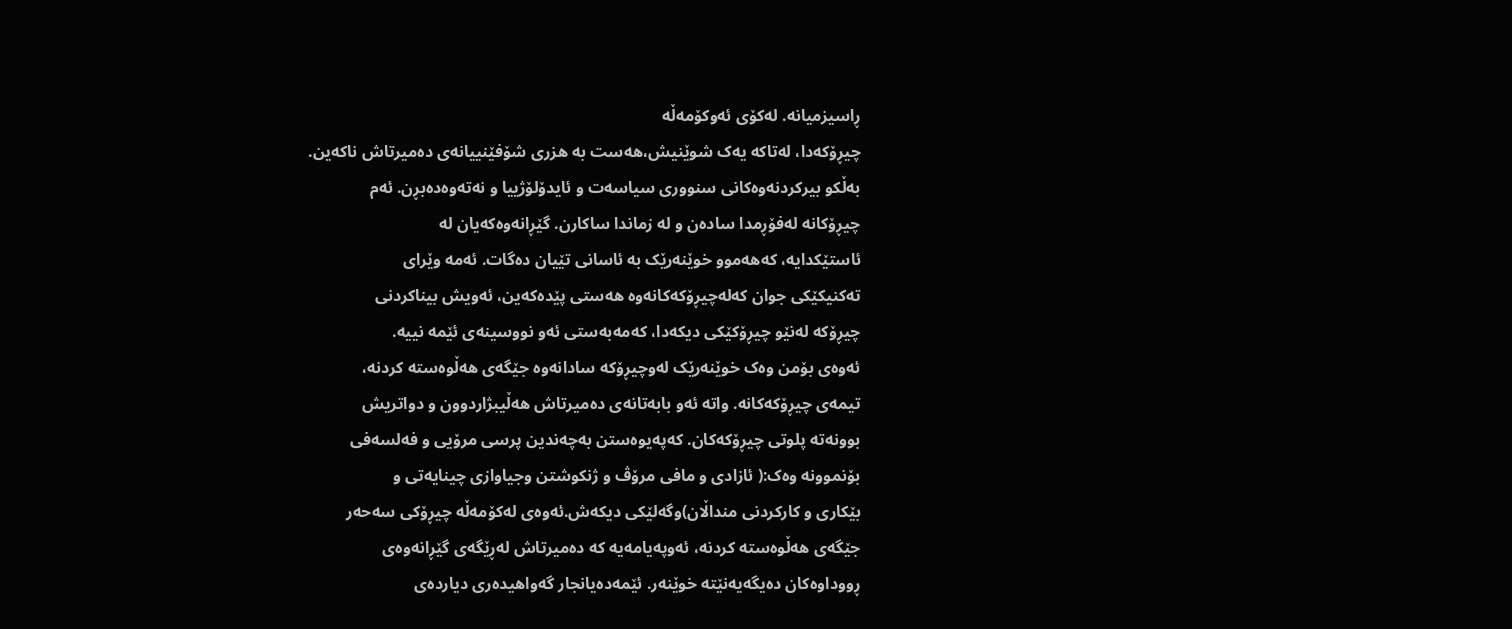ڕاسیزمیانە. لەکۆی ئەوکۆمەڵە
چیڕۆکەدا، لەتاکە یەک شوێنیش،ھەست بە ھزری شۆفێنییانەی دەمیرتاش ناکەین.
بەڵکو بیرکردنەوەکانی سنووری سیاسەت و ئایدۆلۆژییا و نەتەوەدەبڕن. ئەم
چیڕۆکانە لەفۆڕمدا سادەن و لە زماندا ساکارن. گێڕانەوەکەیان لە
ئاستێکدایە، کەھەموو خوێنەرێک بە ئاسانی تێیان دەگات. ئەمە وێرای
تەکنیکێکی جوان کەلەچیڕۆکەکانەوە ھەستی پێدەکەین، ئەویش بیناکردنی
چیڕۆکە لەنێو چیڕۆکێکی دیکەدا، کەمەبەستی ئەو نووسینەی ئێمە نییە.
ئەوەی بۆمن وەک خوێنەرێک لەوچیڕۆکە سادانەوە جێگەی ھەڵوەستە کردنە،
تیمەی چیڕۆکەکانە. واتە ئەو بابەتانەی دەمیرتاش ھەڵیبژاردوون و دواتریش
بوونەتە پلوتی چیڕۆکەکان. کەپەیوەستن بەچەندین پرسی مرۆیی و فەلسەفی
بۆنموونە وەک:( ئازادی و مافی مرۆڤ و ژنکوشتن وجیاوازی چینایەتی و
بێکاری و کارکردنی منداڵان)وگەلێکی دیکەش.ئەوەی لەکۆمەڵە چیڕۆکی سەحەر
جێگەی ھەڵوەستە کردنە، ئەوپەیامەیە کە دەمیرتاش لەڕێگەی گێڕانەوەی
ڕووداوەکان دەیگەیەنێتە خوێنەر. ئێمەدەیانجار گەواھیدەری دیاردەی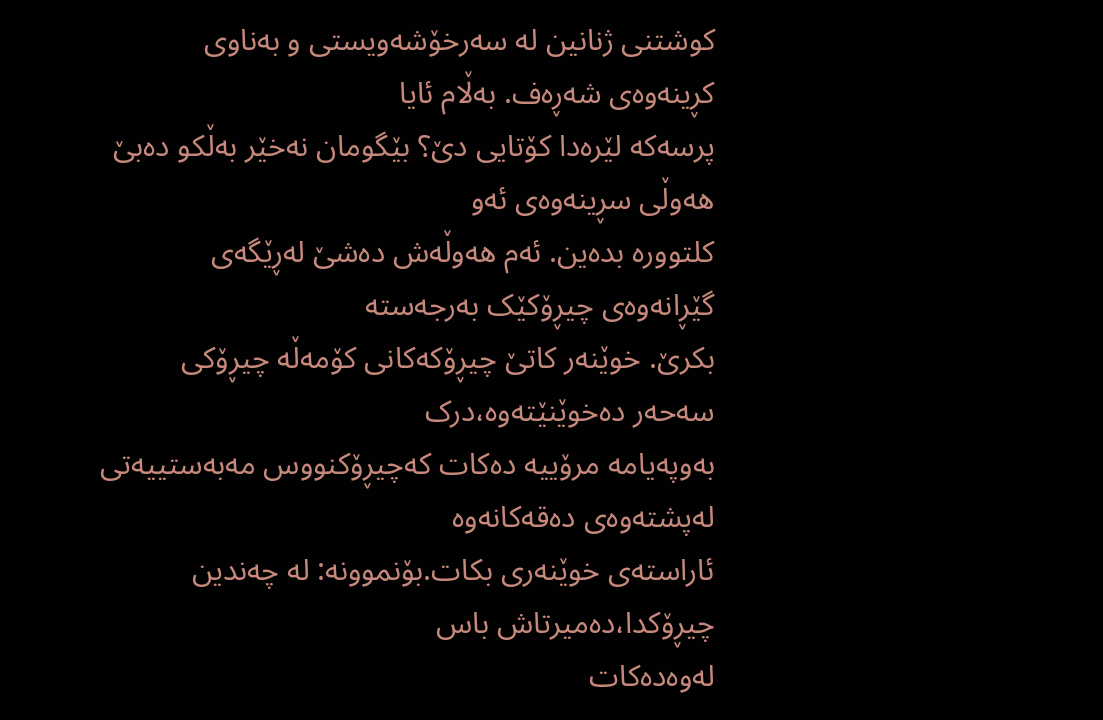کوشتنی ژنانین لە سەرخۆشەویستی و بەناوی کڕینەوەی شەڕەف. بەڵام ئایا
پرسەکە لێرەدا کۆتایی دێ؟ بێگومان نەخێر بەڵکو دەبێ ھەوڵی سڕینەوەی ئەو
کلتوورە بدەین. ئەم ھەوڵەش دەشێ لەڕێگەی گێڕانەوەی چیڕۆکێک بەرجەستە
بکرێ. خوێنەر کاتێ چیڕۆکەکانی کۆمەڵە چیڕۆکی سەحەر دەخوێنێتەوە،درک
بەوپەیامە مرۆییە دەکات کەچیڕۆکنووس مەبەستییەتی لەپشتەوەی دەقەکانەوە
ئاراستەی خوێنەری بکات.بۆنموونە: لە چەندین چیڕۆکدا،دەمیرتاش باس
لەوەدەکات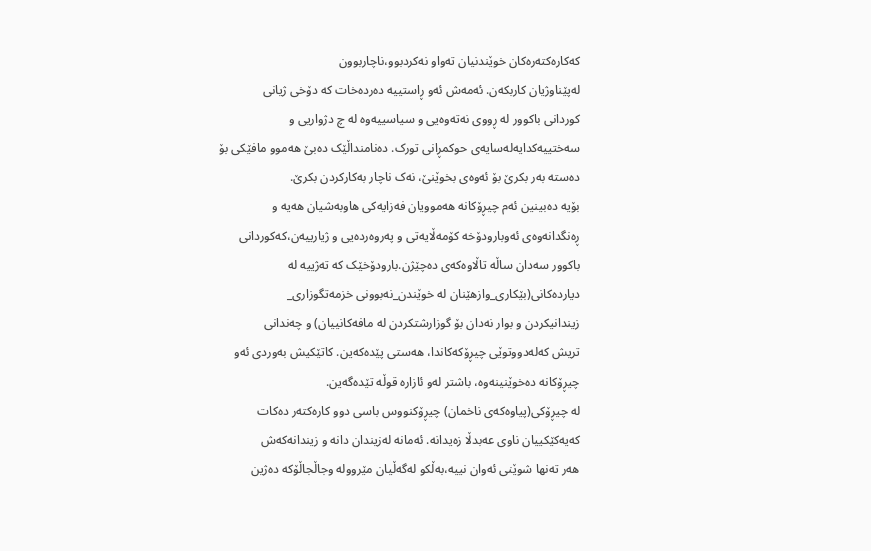کەکارەکتەرەکان خوێندنیان تەواو نەکردبوو،ناچاربوون
لەپێناوژیان کاربکەن. ئەمەش ئەو ڕاستییە دەردەخات کە دۆخی ژیانی
کوردانی باکوور لە ڕووی نەتەوەیی و سیاسییەوە لە چ دژواریی و
سەختییەکدایەلەسایەی حوکمڕانی تورک. دەنامنداڵێک دەبێ ھەموو مافێکی بۆ
دەستە بەر بکرێ بۆ ئەوەی بخوێنێ، نەک ناچار بەکارکردن بکرێ.
بۆیە دەبینین ئەم چیڕۆکانە ھەموویان فەزایەکی ھاوبەشیان ھەیە و
ڕەنگدانەوەی ئەوبارودۆخە کۆمەڵایەتی و پەروەردەیی و ژیارییەن،کەکوردانی
باکوور سەدان ساڵە تاڵاوەکەی دەچێژن.بارودۆخێک کە تەژییە لە
دیاردەکانی(بێکاری_وازھێنان لە خوێندن_نەبوونی خزمەتگوزاری_
زیندانیکردن و بوار نەدان بۆ گوزارشتکردن لە مافەکانییان) و چەندانی
تریش کەلەدووتوێی چیڕۆکەکاندا، ھەستی پێدەکەین. کاتێکیش بەوردی ئەو
چیڕۆکانە دەخوێنینەوە، باشتر لەو ئازارە قوڵە تێدەگەین.
لە چیڕۆکی(پیاوەکەی ناخمان) چیڕۆکنووس باسی دوو کارەکتەر دەکات
کەیەکێکییان ناوی عەبدڵا زەیدانە. ئەمانە لەزیندان دانە و زیندانەکەش
ھەر تەنھا شوێنی ئەوان نییە،بەڵکو لەگەڵیان مێروولە وجاڵجاڵۆکە دەژین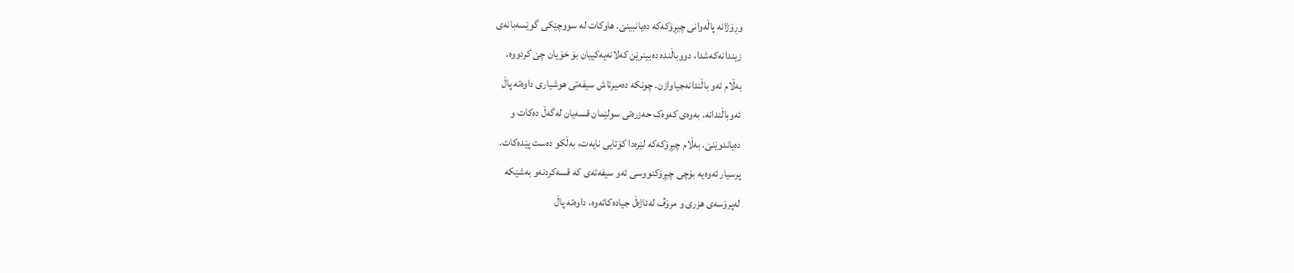وڕۆژانە پاڵەوانی چیڕۆکەکە دەیانبینێ. ھاوکات لە سووچێکی گوێسەبانەی
زیندانەکەشدا، دووباڵندە دەبینرێن کەلانەیەکییان بۆ خۆیان چێ کردووە.
بەڵام ئەو باڵندانەجیاوازن. چونکە دەمیرتاش سیفەتی ھوشیاری داوەتە پاڵ
ئەوباڵندانە. بەوەی کەوەک حەزرەتی سولێمان قسەیان لەگەڵ دەکات و
دەیاندوێنێ. بەڵام چیڕۆکەکە لێرەدا کۆتایی نایەت، بەڵکو دەست پێدەکات.
پرسیار ئەوەیە بۆچی چیڕۆکنووسی ئەو سیفەتەی کە قسەکردنەو بەشێکە
لەپرۆسەی ھزری و مرۆڤ لەئاژەڵ جیادەکاتەوە، داوەتە پاڵ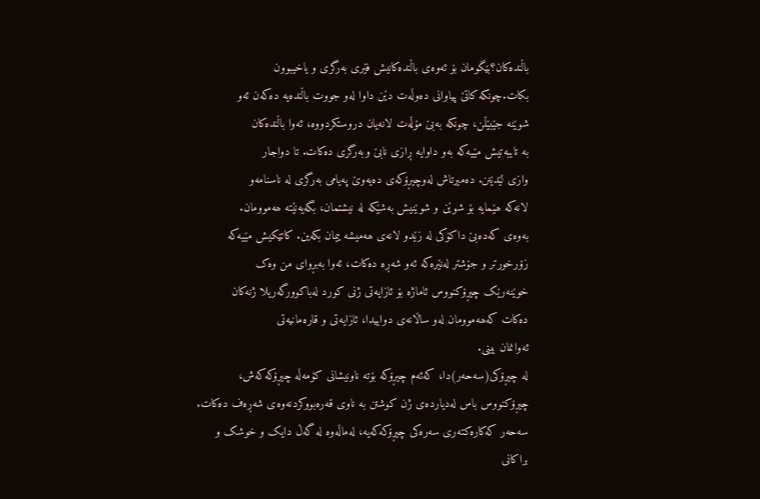باڵندەکان؟بێگومان بۆ ئەوەی باڵندەکانیش فێری بەرگری و یاخیبوون
بکات.چونکە کاتێ پیاوانی دەوڵەت دێن داوا لەو جووت باڵندەیە دەکەن ئەو
شوێنە جێبێڵن، چونکە بەبێ مۆڵەت لانەیان دروستکردووە، ئەوا باڵندەکان
بە تایبەتیش مێیەکە بەو داوایە ڕازی نابێ وبەرگری دەکات. تا دواجار
وازی لێدێنن. دەمیرتاش لەوچیڕۆکەی دەیەوێ پەیامی بەرگری لە ناسنامەو
لانەکە ھێمایە بۆ شوێن و شوێنیش بەشێکە لە نیشتمان، بگەیەنێتە ھەموومان.
بەوەی کەدەبێ داکۆکی لە زێدو لانەی ھەمیشە ییمان بکەین. کاتێکیش مێیەکە
زۆرخورتر و جۆشتر لەنێرەکە ئەو شەڕە دەکات، ئەوا بەبڕوای من وەک
خوێنەرێک چیڕۆکنووس ئاماژە بۆ ئازایەتی ژنی کورد لەباکوورگەریلا ژنەکان
دەکات کەھەموومان لەو ساڵانەی دواییدا، ئازایەتی و قارەمانیەتی
ئەوانمان بینی.
لە چیڕۆکی(سەحەر)دا، کەئەم چیڕۆکە بۆتە ناونیشانی کۆمەڵە چیڕۆکەکەش،
چیڕۆکنووس باس لەدیاردەی ژن کوشتن بە ناوی قەرەبووکردنەوەی شەڕەف دەکات.
سەحەر کەکارەکتەری سەرەکی چیڕۆکەکەیە، لەماڵەوە لە گەڵ دایک و خوشک و
براکانی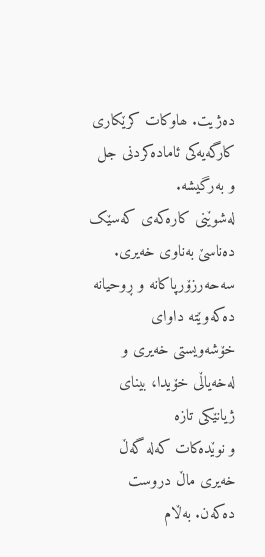دەژیت. ھاوکات کرێکاری کارگەیەکی ئامادەکردنی جل و بەرگیشە.
لەشوێنی کارەکەی کەسێک دەناسێ بەناوی خەیری. سەحەرزۆرپاکانە و ڕوحیانە
دەکەوێتە داوای خۆشەویستی خەیری و لەخەیاڵی خۆیدا، بینای ژیانێکی تازە
و نوێدەکات کەلە گەڵ خەیری ماڵ دروست دەکەن. بەڵام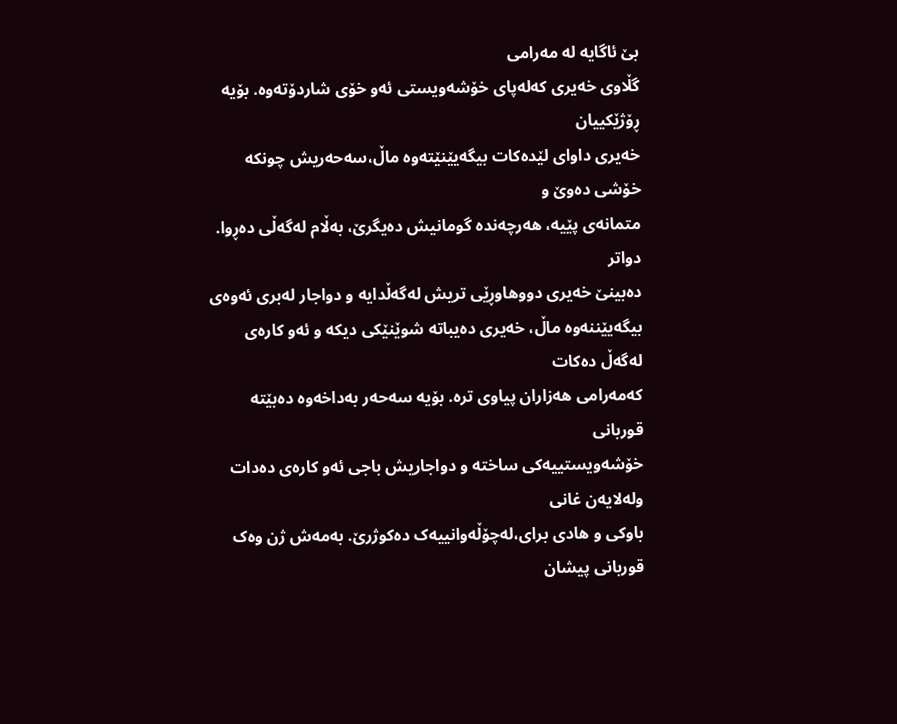بێ ئاگایە لە مەرامی
گڵاوی خەیری کەلەپای خۆشەویستی ئەو خۆی شاردۆتەوە. بۆیە ڕۆژێکییان
خەیری داوای لێدەکات بیگەیێنێتەوە ماڵ،سەحەریش چونکە خۆشی دەوێ و
متمانەی پێیە، ھەرچەندە گومانیش دەیگرێ، بەڵام لەگەڵی دەڕوا. دواتر
دەبینێ خەیری دووھاوڕێی تریش لەگەڵدایە و دواجار لەبری ئەوەی
بیگەیێننەوە ماڵ، خەیری دەیباتە شوێنێکی دیکە و ئەو کارەی لەگەڵ دەکات
کەمەرامی ھەزاران پیاوی ترە. بۆیە سەحەر بەداخەوە دەبێتە قوربانی
خۆشەویستییەکی ساختە و دواجاریش باجی ئەو کارەی دەدات ولەلایەن غانی
باوکی و ھادی برای،لەچۆڵەوانییەک دەکوژرێ. بەمەش ژن وەک قوربانی پیشان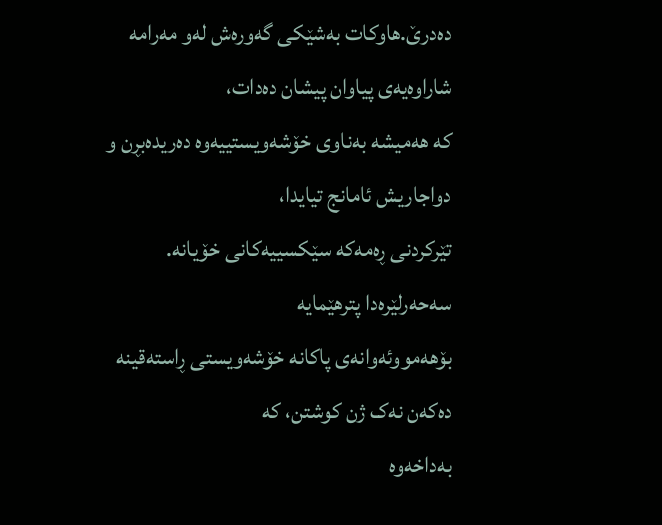دەدرێ.ھاوکات بەشێکی گەورەش لەو مەرامە شاراوەیەی پیاوان پیشان دەدات،
کە ھەمیشە بەناوی خۆشەویستییەوە دەریدەبڕن و دواجاریش ئامانج تیایدا،
تێرکردنی ڕەمەکە سێکسییەکانی خۆیانە. سەحەرلێرەدا پترھێمایە
بۆھەمووئەوانەی پاکانە خۆشەویستی ڕاستەقینە دەکەن نەک ژن کوشتن، کە
بەداخەوە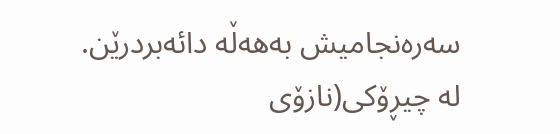سەرەنجامیش بەھەڵە دائەبردرێن.
لە چیڕۆکی(نازۆی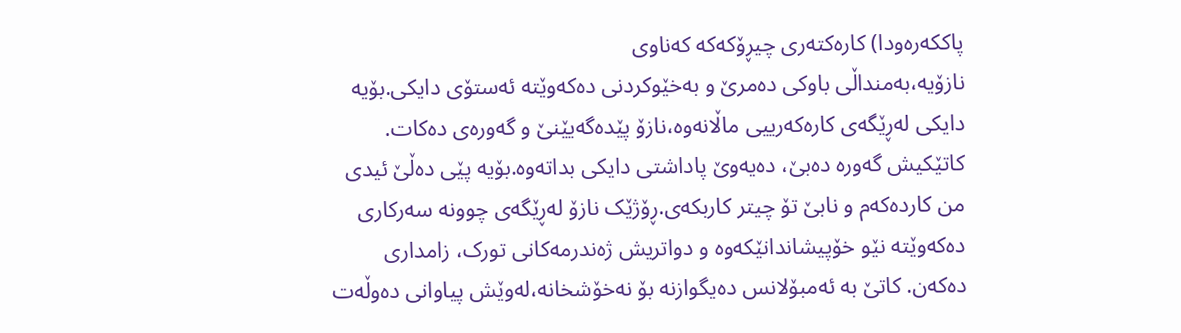پاککەرەودا) کارەکتەری چیڕۆکەکە کەناوی
نازۆیە،بەمنداڵی باوکی دەمرێ و بەخێوکردنی دەکەوێتە ئەستۆی دایکی.بۆیە
دایکی لەڕێگەی کارەکەرییی ماڵانەوە،نازۆ پێدەگەیێنێ و گەورەی دەکات.
کاتێکیش گەورە دەبێ، دەیەوێ پاداشتی دایکی بداتەوە.بۆیە پێی دەڵێ ئیدی
من کاردەکەم و نابێ تۆ چیتر کاربکەی.ڕۆژێک نازۆ لەڕێگەی چوونە سەرکاری
دەکەوێتە نێو خۆپیشاندانێکەوە و دواتریش ژەندرمەکانی تورک، زامداری
دەکەن. کاتێ بە ئەمبۆلانس دەیگوازنە بۆ نەخۆشخانە،لەوێش پیاوانی دەوڵەت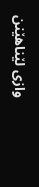وازی لێناھێنن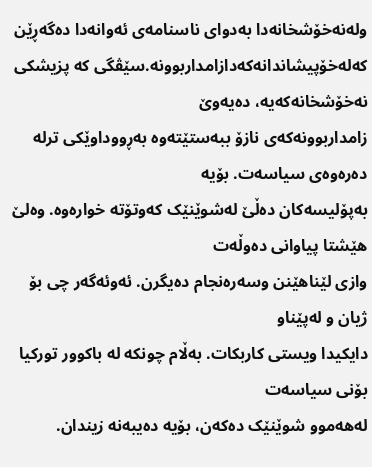ولەنەخۆشخانەدا بەدوای ناسنامەی ئەوانەدا دەگەڕێن
کەلەخۆپیشاندانەکەدازامداربوونە.سێڤگی کە پزیشکی نەخۆشخانەکەیە، دەیەوێ
زامداربوونەکەی نازۆ ببەستێتەوە بەڕووداوێکی ترلە دەرەوەی سیاسەت. بۆیە
بەپۆلیسەکان دەڵێ لەشوێنێک کەوتۆتە خوارەوە. وەلێ ھێشتا پیاوانی دەوڵەت
وازی لێناھێنن وسەرەنجام دەیگرن. ئەوئەگەر چی بۆ ژیان و لەپێناو
دایکیدا ویستی کاربکات. بەڵام چونکە لە باکوور تورکیا بۆنی سیاسەت
لەھەموو شوێنێک دەکەن، بۆیە دەیبەنە زیندان.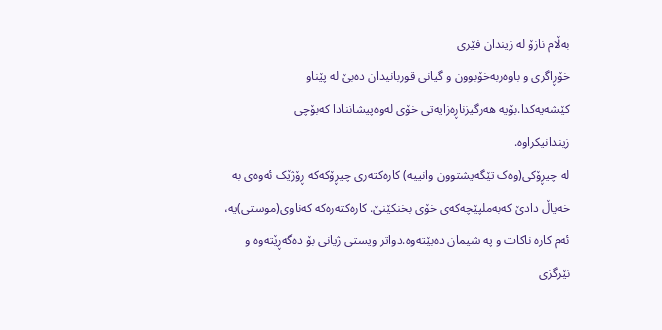بەڵام نازۆ لە زیندان فێری
خۆڕاگری و باوەربەخۆبوون و گیانی قوربانیدان دەبێ لە پێناو
کێشەیەکدا.بۆیە ھەرگیزناڕەزایەتی خۆی لەوەپیشاننادا کەبۆچی
زیندانیکراوە.
لە چیڕۆکی(وەک تێگەیشتوون وانییە) کارەکتەری چیڕۆکەکە ڕۆژێک ئەوەی بە
خەیاڵ دادێ کەبەملپێچەکەی خۆی بخنکێنێ. کارەکتەرەکە کەناوی(موستی)یە،
ئەم کارە ناکات و پە شیمان دەبێتەوە.دواتر ویستی ژیانی بۆ دەگەڕێتەوە و
نێرگزی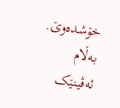خۆشدەوێ. بەڵام ئەڤینێک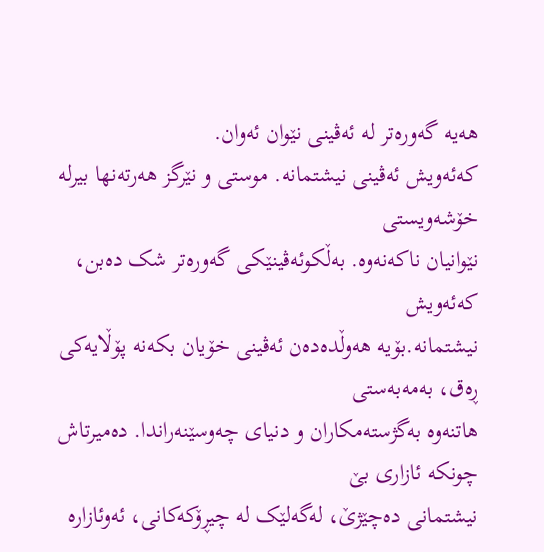ھەیە گەورەتر لە ئەڤینی نێوان ئەوان.
کەئەویش ئەڤینی نیشتمانە. موستی و نێرگز ھەرتەنھا بیرلە خۆشەویستی
نێوانیان ناکەنەوە. بەڵکوئەڤینێکی گەورەتر شک دەبن، کەئەویش
نیشتمانە.بۆیە ھەوڵدەدەن ئەڤینی خۆیان بکەنە پۆڵایەکی ڕەق، بەمەبەستی
ھاتنەوە بەگژستەمکاران و دنیای چەوسێنەراندا. دەمیرتاش چونکە ئازاری بێ
نیشتمانی دەچێژێ، لەگەلێک لە چیڕۆکەکانی، ئەوئازارە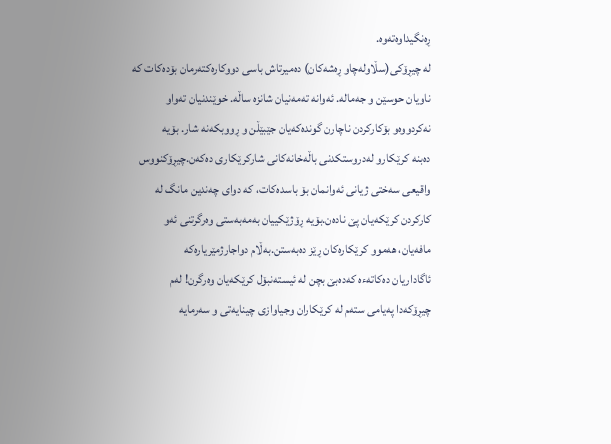ڕەنگیداوەتەوە.
لە چیڕۆکی(سڵاولەچاو ڕەشەکان) دەمیرتاش باسی دووکارەکتەرمان بۆدەکات کە
ناویان حوسێن و جەمالە. ئەوانە تەمەنیان شانزە ساڵە. خوێندنیان تەواو
نەکردووەو بۆکارکردن ناچارن گوندەکەیان جێبێڵن و ڕووبکەنە شار. بۆیە
دەبنە کرێکارو لەدروستکدنی باڵەخانەکانی شارکرێکاری دەکەن.چیڕۆکنووس
واقیعی سەختی ژیانی ئەوانمان بۆ باسدەکات، کە دوای چەندین مانگ لە
کارکردن کرێکەیان پێ نادەن.بۆیە ڕۆژێکییان بەمەبەستی وەرگرتنی ئەو
مافەیان، ھەموو کرێکارەکان ڕێز دەبەستن.بەڵام دواجارژمێریارەکە
ئاگاداریان دەکاتەءە کەدەبێ بچن لە ئیستەنبۆل کرێکەیان وەرگرن! لەم
چیڕۆکەدا پەیامی ستەم لە کرێکاران وجیاوازی چینایەتی و سەرمایە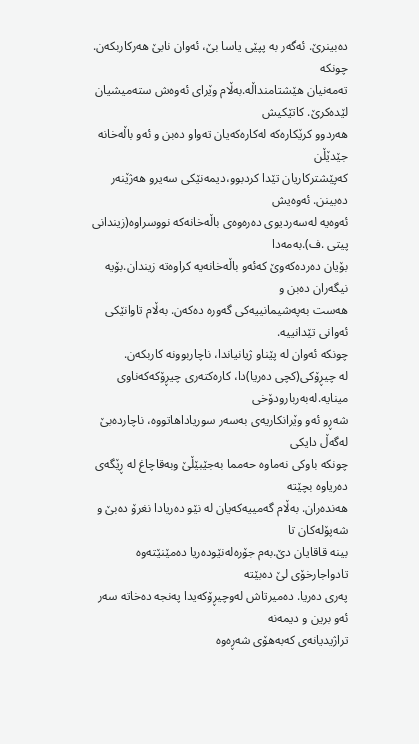دەبینرێ. ئەگەر بە پپێی یاسا بێ، ئەوان نابێ ھەرکاربکەن. چونکە
تەمەنیان ھێشتامنداڵە.بەڵام وێرای ئەوەش ستەمیشیان لێدەکرێ. کاتێکیش
ھەردوو کرێکارەکە لەکارەکەیان تەواو دەبن و ئەو باڵەخانە جێدێڵن
کەپێشترکاریان تێدا کردبوو،دیمەنێکی سەیرو ھەژێنەر دەبینن. ئەوەیش
ئەوەیە لەسەردیوی دەرەوەی باڵەخانەکە نووسراوە(زیندانی پیتی .ف).بەمەدا
بۆیان دەردەکەوێ کەئەو باڵەخانەیە کراوەتە زیندان.بۆیە نیگەران دەبن و
ھەست بەپەشیمانییەکی گەورە دەکەن. بەڵام تاوانێکی ئەوانی تێدانییە.
چونکە ئەوان لە پێناو ژیانیاندا، ناچاربوونە کاربکەن.
لە چیڕۆکی(کچی دەریا)دا، کارەکتەری چیڕۆکەکەناوی مینایە.لەبەربارودۆخی
شەڕو ئەو وێرانکاریەی بەسەر سوریاداھاتووە، ناچاردەبێ لەگەڵ دایکی
چونکە باوکی نەماوە حەمما بەجێبێڵێ وبەقاچاغ لە ڕێگەی دەریاوە بچێتە
ھەندەران. بەڵام گەمییەکەیان لە نێو دەریادا نغرۆ دەبێ و شەپۆلەکان تا
بینە قاقایان دێ.بەم جۆرەلەنێودەریا دەمێنێتەوە تادواجارخۆی لێ دەبێتە
پەری دەریا. دەمیرتاش لەوچیڕۆکەیدا پەنجە دەخاتە سەر ئەو برین و دیمەنە
تراژیدیانەی کەبەھۆی شەڕەوە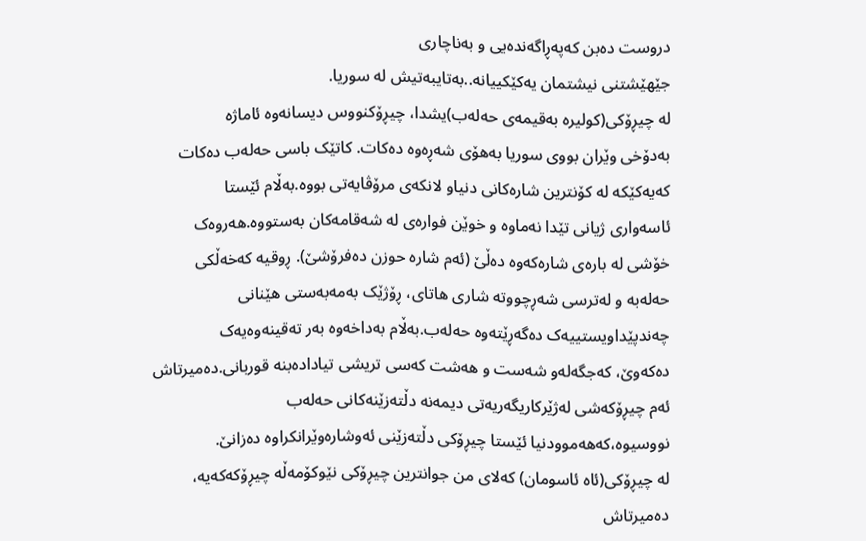دروست دەبن کەپەڕاگەندەیی و بەناچاری
جێھێشتنی نیشتمان یەکێکییانە..بەتایبەتیش لە سوریا.
لە چیڕۆکی(کولیرە بەقیمەی حەلەب)یشدا، چیڕۆکنووس دیسانەوە ئاماژە
بەدۆخی وێران بووی سوریا بەھۆی شەڕەوە دەکات. کاتێک باسی حەلەب دەکات
کەیەکێکە لە کۆنترین شارەکانی دنیاو لانکەی مرۆڤایەتی بووە.بەڵام ئێستا
ئاسەواری ژیانی تێدا نەماوە و خوێن فوارەی لە شەقامەکان بەستووە.ھەروەک
خۆشی لە بارەی شارەکەوە دەڵێ (ئەم شارە حوزن دەفرۆشێ). ڕوقیە کەخەڵکی
حەلەبە و لەترسی شەڕچووتە شاری ھاتای، ڕۆژێک بەمەبەستی ھێنانی
چەندپێداویستییەک دەگەڕێتەوە حەلەب.بەڵام بەداخەوە بەر تەقینەوەیەک
دەکەوێ، کەجگەلەو شەست و ھەشت کەسی تریشی تیادادەبنە قوربانی.دەمیرتاش
ئەم چیڕۆکەشی لەژێرکاریگەریەتی دیمەنە دڵتەزێنەکانی حەلەب
نووسیوە،کەھەموودنیا ئێستا چیڕۆکی دڵتەزێنی ئەوشارەوێرانکراوە دەزانێ.
لە چیڕۆکی(ئاە ئاسومان) کەلای من جوانترین چیڕۆکی نێوکۆمەڵە چیڕۆکەکەیە،
دەمیرتاش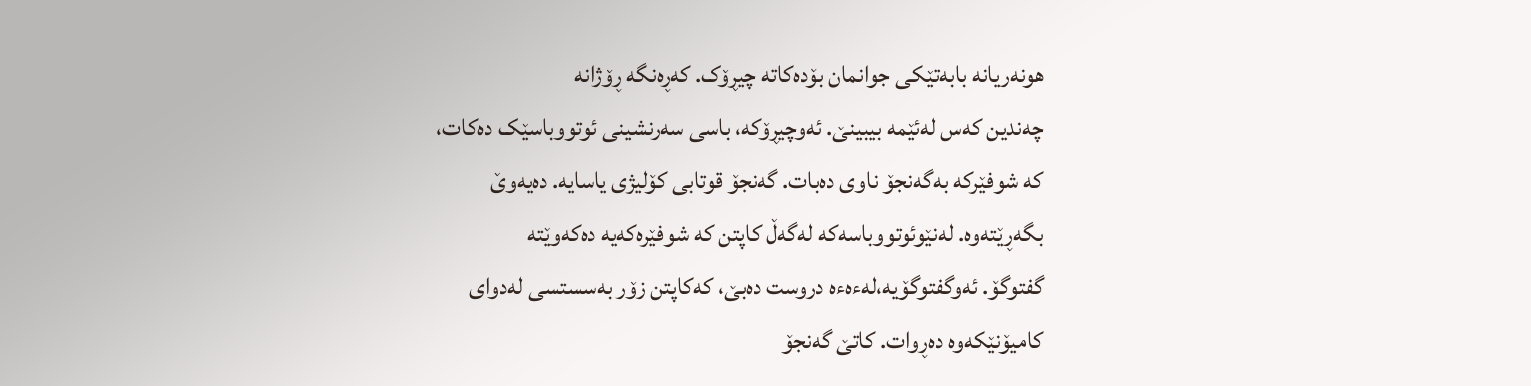ھونەریانە بابەتێکی جوانمان بۆدەکاتە چیڕۆک. کەڕەنگە ڕۆژانە
چەندین کەس لەئێمە بیبینێ. ئەوچیڕۆکە، باسی سەرنشینی ئوتووباسێک دەکات،
کە شوفێرکە بەگەنجۆ ناوی دەبات. گەنجۆ قوتابی کۆلیژی یاسایە. دەیەوێ
بگەڕێتەوە. لەنێوئوتووباسەکە لەگەڵ کاپتن کە شوفێرەکەیە دەکەوێتە
گفتوگۆ. ئەوگفتوگۆیە،لەءەءە دروست دەبێ، کەکاپتن زۆر بەسستسی لەدوای
کامیۆنێکەوە دەڕوات. کاتێ گەنجۆ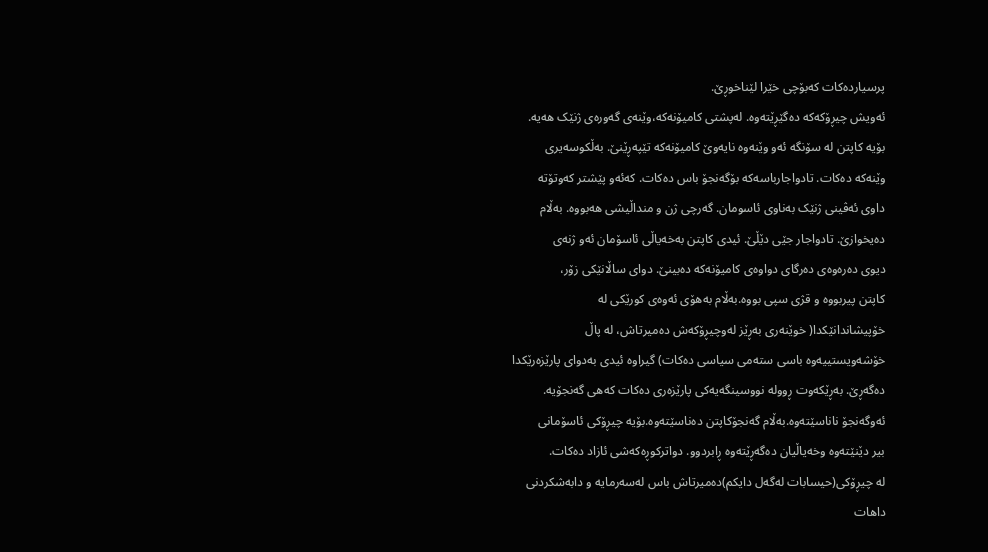پرسیاردەکات کەبۆچی خێرا لێناخوڕێ.
ئەویش چیڕۆکەکە دەگێڕێتەوە. لەپشتی کامیۆنەکە،وێنەی گەورەی ژنێک ھەیە.
بۆیە کاپتن لە سۆنگە ئەو وێنەوە نایەوێ کامیۆنەکە تێپەڕێنێ. بەڵکوسەیری
وێنەکە دەکات. تادواجارباسەکە بۆگەنجۆ باس دەکات. کەئەو پێشتر کەوتۆتە
داوی ئەڤینی ژنێک بەناوی ئاسومان. گەرچی ژن و منداڵیشی ھەبووە. بەڵام
دەیخوازێ. تادواجار جێی دێڵێ. ئیدی کاپتن بەخەیاڵی ئاسۆمان ئەو ژنەی
دیوی دەرەوەی دەرگای دواوەی کامیۆنەکە دەبینێ. دوای ساڵانێکی زۆر،
کاپتن پیربووە و قژی سپی بووە.بەڵام بەھۆی ئەوەی کورێکی لە
خۆپیشاندانێکدا( خوێنەری بەڕێز لەوچیڕۆکەش دەمیرتاش، لە پاڵ
خۆشەویستییەوە باسی ستەمی سیاسی دەکات) گیراوە ئیدی بەدوای پارێزەرێکدا
دەگەڕێ. بەڕێکەوت ڕوولە نووسینگەیەکی پارێزەری دەکات کەھی گەنجۆیە.
ئەوگەنجۆ ناناسێتەوە.بەڵام گەنجۆکاپتن دەناسێتەوە.بۆیە چیڕۆکی ئاسۆمانی
بیر دێنێتەوە وخەیاڵیان دەگەڕێتەوە ڕابردوو. دواترکوڕەکەشی ئازاد دەکات.
لە چیڕۆکی(حیسابات لەگەل دایکم)دەمیرتاش باس لەسەرمایە و دابەشکردنی
داھات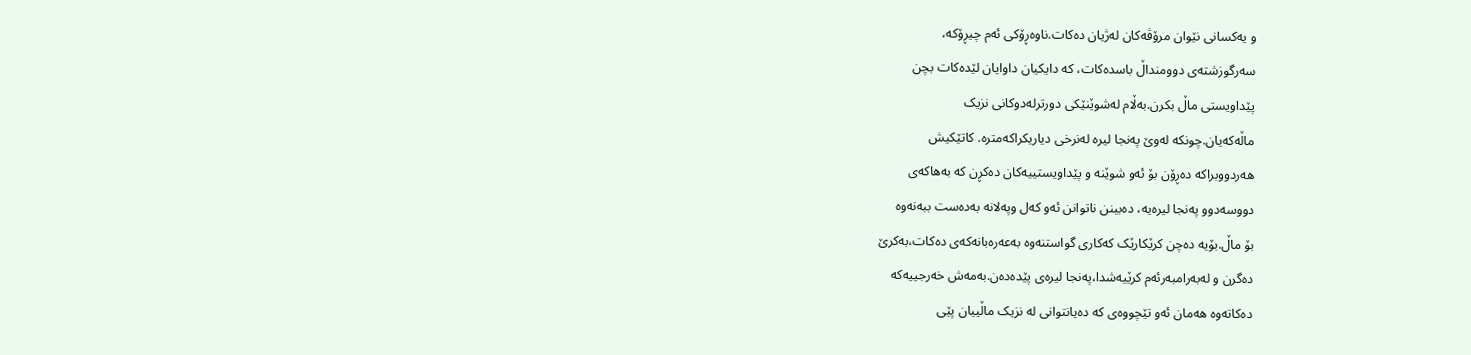و یەکسانی نێوان مرۆڤەکان لەژیان دەکات.ناوەڕۆکی ئەم چیڕۆکە،
سەرگوزشتەی دوومنداڵ باسدەکات، کە دایکیان داوایان لێدەکات بچن
پێداویستی ماڵ بکرن.بەڵام لەشوێنێکی دورترلەدوکانی نزیک
ماڵەکەیان.چونکە لەوێ پەنجا لیرە لەنرخی دیاریکراکەمترە. کاتێکیش
ھەردووبراکە دەڕۆن بۆ ئەو شوێنە و پێداویستییەکان دەکڕن کە بەھاکەی
دووسەدوو پەنجا لیرەیە، دەبینن ناتوانن ئەو کەل وپەلانە بەدەست ببەنەوە
بۆ ماڵ.بۆیە دەچن کرێکارێک کەکاری گواستنەوە بەعەرەبانەکەی دەکات،بەکرێ
دەگرن و لەبەرامبەرئەم کرێیەشدا،پەنجا لیرەی پێدەدەن.بەمەش خەرجییەکە
دەکاتەوە ھەمان ئەو تێچووەی کە دەیانتوانی لە نزیک ماڵییان پێی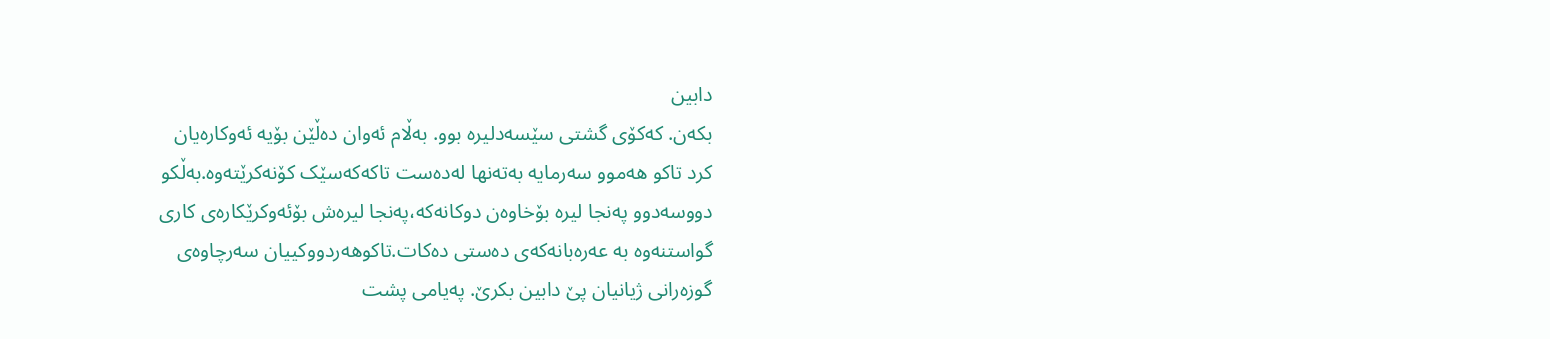دابین
بکەن. کەکۆی گشتی سێسەدلیرە بوو. بەڵام ئەوان دەڵێن بۆیە ئەوکارەیان
کرد تاکو ھەموو سەرمایە بەتەنھا لەدەست تاکەکەسێک کۆنەکرێتەوە.بەڵکو
دووسەدوو پەنجا لیرە بۆخاوەن دوکانەکە،پەنجا لیرەش بۆئەوکرێکارەی کاری
گواستنەوە بە عەرەبانەکەی دەستی دەکات.تاکوھەردووکییان سەرچاوەی
گوزەرانی ژیانیان پێ دابین بکرێ. پەیامی پشت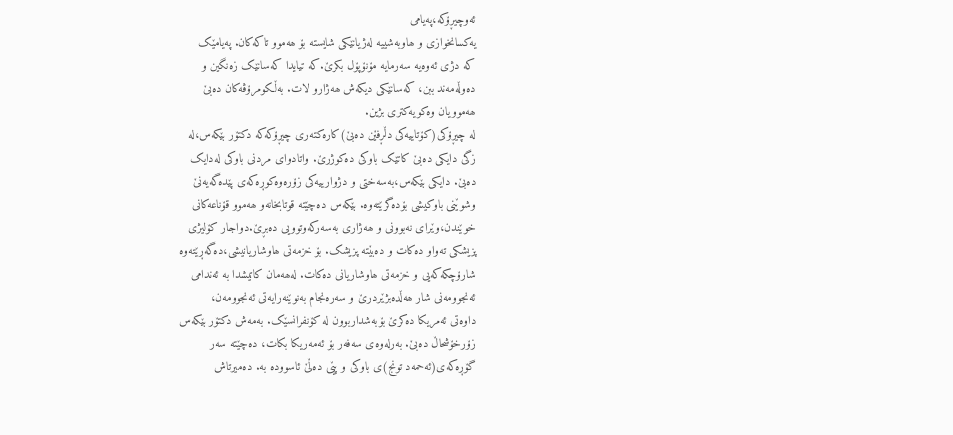ئەوچیڕۆکە،پەیامی
یەکسانخوازی و ھاوبەشییە لەژیانێکی شایستە بۆ ھەموو تاکەکان. پەیامێک
کە دژی ئەوەیە سەرمایە مۆنۆپۆل بکرێ.کە تیایدا کەسانێک زەنگین و
دەوڵەمەند ببن، کەسانێکی دیکەش ھەژارو لات. بەڵکومرۆڤەکان دەبێ
ھەموویان وەکویەکتری بژین.
لە چیڕۆکی(کۆتاییەکی دڵڕفێن دەبێ)کارەکتەری چیڕۆکەکە دکتۆر بێکەس،لە
زگی دایکی دەبێ کاتێک باوکی دەکوژرێ. واتادوای مردنی باوکی لەدایک
دەبێ. دایکی بێکەس،بەسەختی و دژوارییەکی زۆرەوەکوڕەکەی پێدەگەیەنێ
وشوێنی باوکیشی بۆدەگرێتەوە. بێکەس دەچێتە قوتابخانەو ھەموو قۆناعەکانی
خوێندن،وێرای نەبوونی و ھەژاری بەسەرکەوتوویی دەبڕێ.دواجار کۆلیژی
پزیشکی تەواو دەکات و دەبێتە پزیشک. بۆ خزمەتی ھاوشاریانیشی،دەگەڕێتەوە
شارۆچکەکەیی و خزمەتی ھاوشاریانی دەکات. لەھەمان کاتیشدا بە ئەندامی
ئەنجوومەنی شار ھەڵدەبژێردرێ و سەرەنجام بەنوێنەرایەتی ئەنجوومەن،
داوەتی ئەمریکا دەکرێ بۆبەشداربوون لە کۆنفرانسێک. بەمەش دکتۆر بێکەس
زۆرخۆشحاڵ دەبێ. بەرلەوەی سەفەر بۆ ئەمەریکا بکات، دەچێتە سەر
گۆڕەکەی(ئەحمەد تونج)ی باوکی و پێی دەڵێ ئاسوودە بە. دەمیرتاش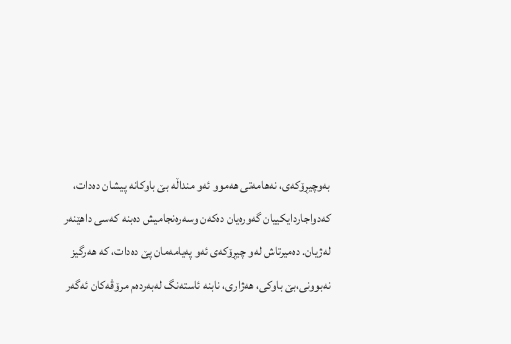بەوچیڕۆکەی، نەھامەتی ھەموو ئەو منداڵە بێ باوکانە پیشان دەدات،
کەدواجاردایکییان گەورەیان دەکەن وسەرەنجامیش دەبنە کەسی داھێنەر
لەژیان. دەمیرتاش لەو چیڕۆکەی ئەو پەیامەمان پێ دەدات، کە ھەرگیز
نەبوونی،بێ باوکی، ھەژاری، نابنە ئاستەنگ لەبەردەم مرۆڤەکان ئەگەر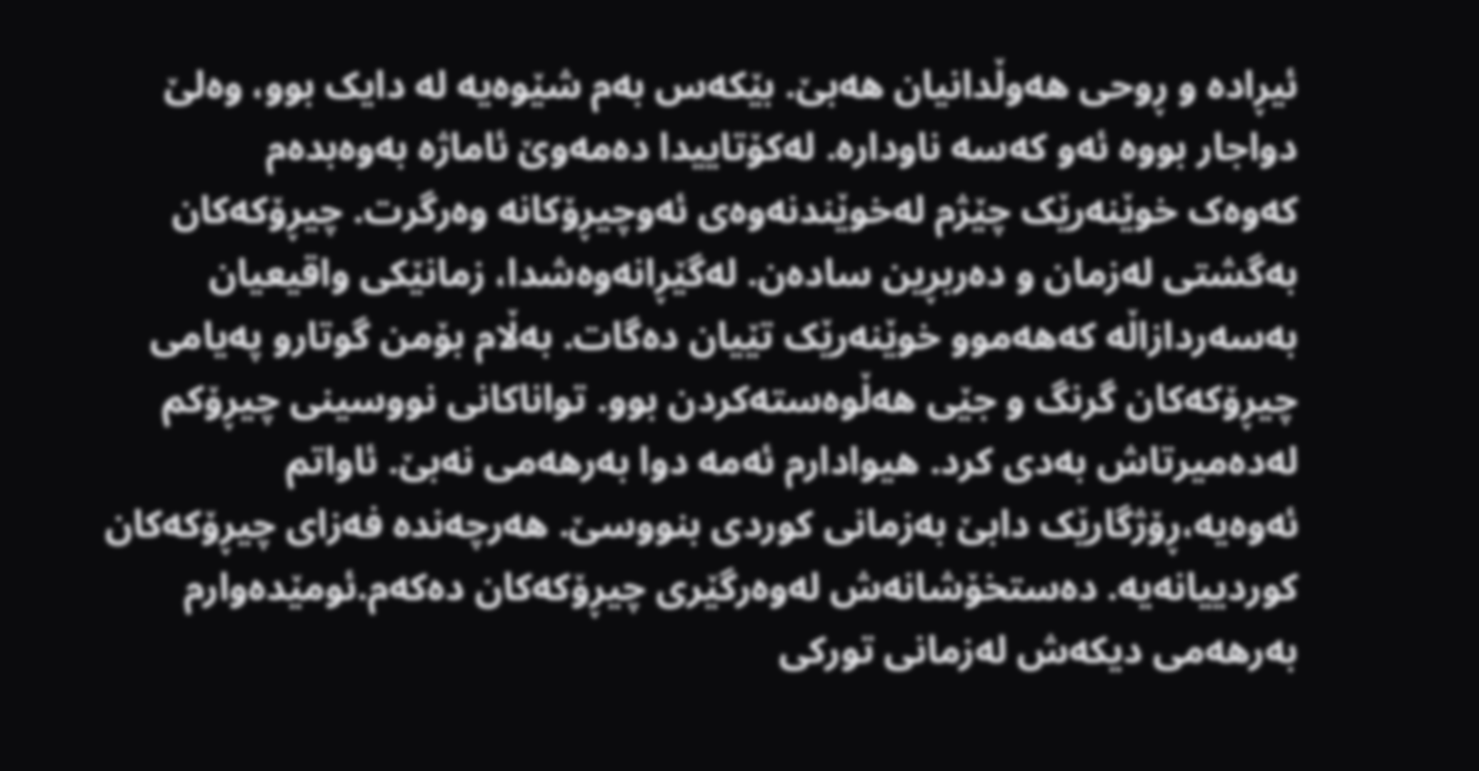ئیڕادە و ڕوحی ھەوڵدانیان ھەبێ. بێکەس بەم شێوەیە لە دایک بوو، وەلێ
دواجار بووە ئەو کەسە ناودارە. لەکۆتاییدا دەمەوێ ئاماژە بەوەبدەم
کەوەک خوێنەرێک چێژم لەخوێندنەوەی ئەوچیڕۆکانە وەرگرت. چیڕۆکەکان
بەگشتی لەزمان و دەربڕین سادەن. لەگێڕانەوەشدا، زمانێکی واقیعیان
بەسەردازاڵە کەھەموو خوێنەرێک تێیان دەگات. بەڵام بۆمن گوتارو پەیامی
چیڕۆکەکان گرنگ و جێی ھەڵوەستەکردن بوو. تواناکانی نووسینی چیڕۆکم
لەدەمیرتاش بەدی کرد. ھیوادارم ئەمە دوا بەرھەمی نەبێ. ئاواتم
ئەوەیە،ڕۆژگارێک دابێ بەزمانی کوردی بنووسێ. ھەرچەندە فەزای چیڕۆکەکان
کوردییانەیە. دەستخۆشانەش لەوەرگێری چیڕۆکەکان دەکەم.ئومێدەوارم
بەرھەمی دیکەش لەزمانی تورکی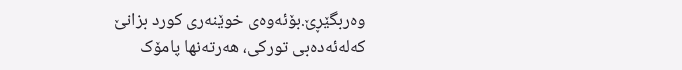وەربگێڕێ.بۆئەوەی خوێنەری کورد بزانێ
کەلەئەدەبی تورکی، ھەرتەنھا پامۆک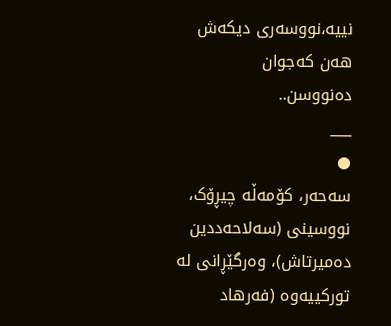نییە،نووسەری دیکەش ھەن کەجوان
دەنووسن..
___
●
سەحەر، کۆمەڵە چیڕۆک، نووسینی (سەلاحەددین دەمیرتاش)، وەرگێڕانی لە
تورکییەوە (فەرھاد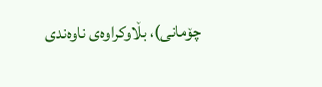چۆمانی)، بڵاوکراوەی ناوەندی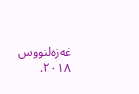غەزەلنووس ٢٠١٨.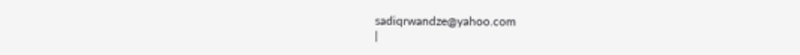sadiqrwandze@yahoo.com
|